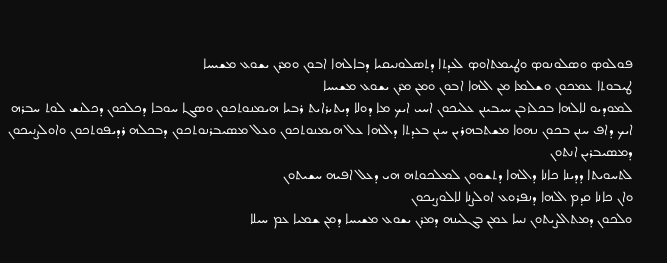ܦܘܠܘܤ ܘܤܠܘܢܘܤ ܘܛܝܡܬܐܘܤ ܠܥܕܬܐ ܕܬܤܠܘܢܝܩܝܐ ܕܒܐܠܗܐ ܐܒܘܢ ܘܡܪܢ ܝܫܘܥ ܡܫܝܚܐ
ܛܝܒܘܬܐ ܥܡܟܘܢ ܘܫܠܡܐ ܡܢ ܐܠܗܐ ܐܒܘܢ ܘܡܢ ܡܪܢ ܝܫܘܥ ܡܫܝܚܐ
ܠܡܘܕܝܘ ܠܐܠܗܐ ܒܟܠܙܒܢ ܚܝܒܝܢܢ ܥܠܝܟܘܢ ܐܚܝ ܐܝܟ ܡܐ ܕܘܠܐ ܕܝܬܝܪܐܝܬ ܪܒܝܐ ܗܝܡܢܘܬܟܘܢ ܘܤܓܐ ܚܘܒܐ ܕܟܠܟܘܢ ܕܟܠܢܫ ܠܘܬ ܚܒܪܗ
ܐܝܟ ܕܐܦ ܚܢܢ ܒܟܘܢ ܢܗܘܐ ܡܫܬܒܗܪܝܢ ܚܢܢ ܒܥܕܬܐ ܕܐܠܗܐ ܥܠ ܗܝܡܢܘܬܟܘܢ ܘܥܠ ܡܤܝܒܪܢܘܬܟܘܢ ܕܒܟܠܗ ܪܕܝܦܘܬܟܘܢ ܘܐܘܠܨܢܝܟܘܢ ܕܡܤܝܒܪܝܢ ܐܢܬܘܢ
ܠܬܚܘܝܬܐ ܕܕܝܢܐ ܟܐܢܐ ܕܐܠܗܐ ܕܬܫܘܘܢ ܠܡܠܟܘܬܗ ܗܝ ܕܥܠ ܐܦܝܗ ܚܫܝܬܘܢ
ܘܐܢ ܟܐܢܐ ܩܕܡ ܐܠܗܐ ܕܢܦܪܘܥ ܐܘܠܨܢܐ ܠܐܠܘܨܝܟܘܢ
ܘܠܟܘܢ ܕܡܬܐܠܨܝܬܘܢ ܢܚܐ ܥܡܢ ܒܓܠܝܢܗ ܕܡܪܢ ܝܫܘܥ ܡܫܝܚܐ ܕܡܢ ܫܡܝܐ ܥܡ ܚܝܠܐ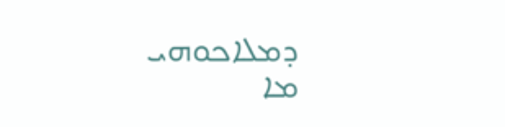ܕܡܠܐܟܘܗܝ
ܡܐ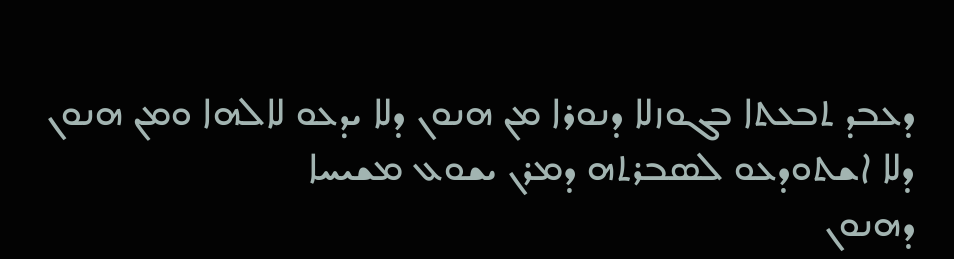ܕܥܒܕ ܬܒܥܬܐ ܒܓܘܙܠܐ ܕܢܘܪܐ ܡܢ ܗܢܘܢ ܕܠܐ ܝܕܥܘ ܠܐܠܗܐ ܘܡܢ ܗܢܘܢ ܕܠܐ ܐܫܬܘܕܥܘ ܠܤܒܪܬܗ ܕܡܪܢ ܝܫܘܥ ܡܫܝܚܐ
ܕܗܢܘܢ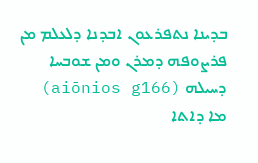ܒܕܝܢܐ ܢܬܦܪܥܘܢ ܐܒܕܢܐ ܕܠܥܠܡ ܡܢ ܦܪܨܘܦܗ ܕܡܪܢ ܘܡܢ ܫܘܒܚܐ ܕܚܝܠܗ (aiōnios g166)
ܡܐ ܕܐܬܐ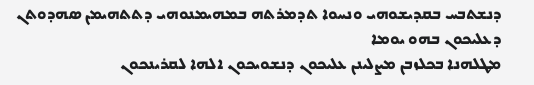ܕܢܫܬܒܚ ܒܩܕܝܫܘܗܝ ܘܢܚܘܐ ܬܕܡܪܬܗ ܒܡܗܝܡܢܘܗܝ ܕܬܬܗܝܡܢ ܤܗܕܘܬܢ ܕܥܠܝܟܘܢ ܒܗܘ ܝܘܡܐ
ܡܛܠܗܢܐ ܒܟܠܙܒܢ ܡܨܠܝܢܢ ܥܠܝܟܘܢ ܕܢܫܘܝܟܘܢ ܐܠܗܐ ܠܩܪܝܢܟܘܢ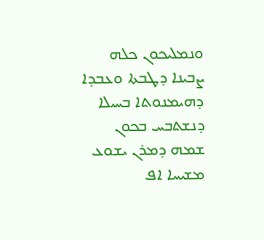ܘܢܡܠܝܟܘܢ ܟܠܗ ܨܒܝܢܐ ܕܛܒܬܐ ܘܥܒܕܐ ܕܗܝܡܢܘܬܐ ܒܚܝܠܐ
ܕܢܫܬܒܚ ܒܟܘܢ ܫܡܗ ܕܡܪܢ ܝܫܘܥ ܡܫܝܚܐ ܐܦ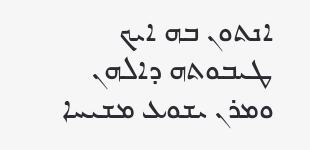ܐܢܬܘܢ ܒܗ ܐܝܟ ܛܝܒܘܬܗ ܕܐܠܗܢ ܘܡܪܢ ܝܫܘܥ ܡܫܝܚܐ